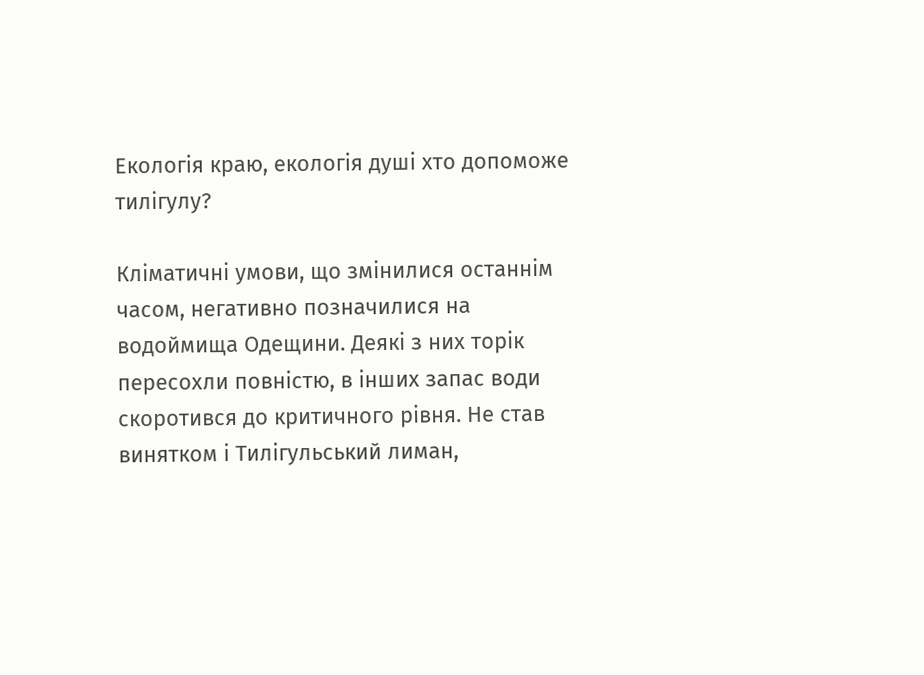Екологія краю, екологія душі хто допоможе тилігулу?

Кліматичні умови, що змінилися останнім часом, негативно позначилися на водоймища Одещини. Деякі з них торік пересохли повністю, в інших запас води скоротився до критичного рівня. Не став винятком і Тилігульський лиман,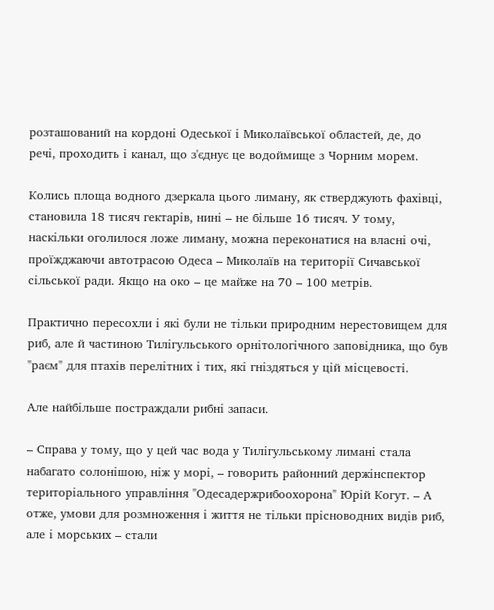розташований на кордоні Одеської і Миколаївської областей, де, до речі, проходить і канал, що з'єднує це водоймище з Чорним морем.

Колись площа водного дзеркала цього лиману, як стверджують фахівці, становила 18 тисяч гектарів, нині – не більше 16 тисяч. У тому, наскільки оголилося ложе лиману, можна переконатися на власні очі, проїжджаючи автотрасою Одеса – Миколаїв на території Сичавської сільської ради. Якщо на око – це майже на 70 – 100 метрів.

Практично пересохли і які були не тільки природним нерестовищем для риб, але й частиною Тилігульського орнітологічного заповідника, що був "раєм" для птахів перелітних і тих, які гніздяться у цій місцевості.

Але найбільше постраждали рибні запаси.

– Справа у тому, що у цей час вода у Тилігульському лимані стала набагато солонішою, ніж у морі, – говорить районний держінспектор територіального управління "Одесадержрибоохорона" Юрій Когут. – А отже, умови для розмноження і життя не тільки прісноводних видів риб, але і морських – стали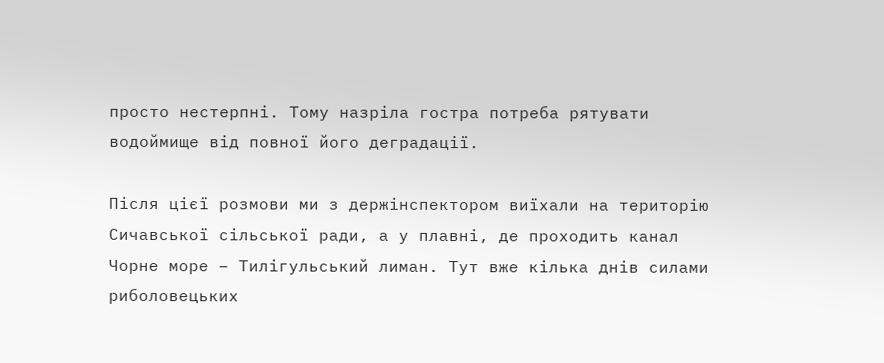просто нестерпні. Тому назріла гостра потреба рятувати водоймище від повної його деградації.

Після цієї розмови ми з держінспектором виїхали на територію Сичавської сільської ради, а у плавні, де проходить канал Чорне море – Тилігульський лиман. Тут вже кілька днів силами риболовецьких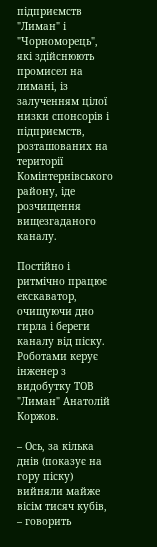підприємств "Лиман" і "Чорноморець", які здійснюють промисел на лимані, із залученням цілої низки спонсорів і підприємств, розташованих на території Комінтернівського району, іде розчищення вищезгаданого каналу.

Постійно і ритмічно працює екскаватор, очищуючи дно гирла і береги каналу від піску. Роботами керує інженер з видобутку ТОВ "Лиман" Анатолій Коржов.

– Ось, за кілька днів (показує на гору піску) вийняли майже вісім тисяч кубів, – говорить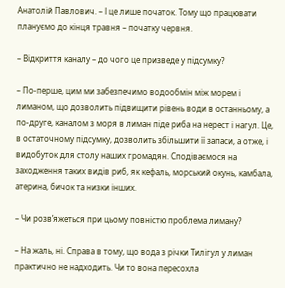Анатолій Павлович. – І це лише початок. Тому що працювати плануємо до кінця травня – початку червня.

– Відкриття каналу – до чого це призведе у підсумку?

– По-перше, цим ми забезпечимо водообмін між морем і лиманом, що дозволить підвищити рівень води в останньому, а по-друге, каналом з моря в лиман піде риба на нерест і нагул. Це, в остаточному підсумку, дозволить збільшити її запаси, а отже, і видобуток для столу наших громадян. Сподіваємося на заходження таких видів риб, як кефаль, морський окунь, камбала, атерина, бичок та низки інших.

– Чи розв’яжеться при цьому повністю проблема лиману?

– На жаль, ні. Справа в тому, що вода з річки Тилігул у лиман практично не надходить. Чи то вона пересохла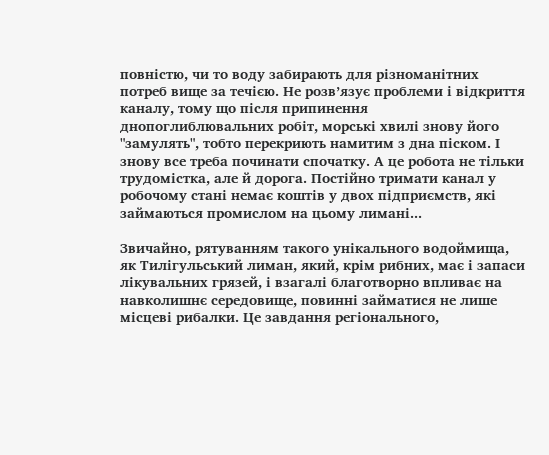повністю, чи то воду забирають для різноманітних потреб вище за течією. Не розв’язує проблеми і відкриття каналу, тому що після припинення днопоглиблювальних робіт, морські хвилі знову його "замулять", тобто перекриють намитим з дна піском. І знову все треба починати спочатку. А це робота не тільки трудомістка, але й дорога. Постійно тримати канал у робочому стані немає коштів у двох підприємств, які займаються промислом на цьому лимані...

Звичайно, рятуванням такого унікального водоймища, як Тилігульський лиман, який, крім рибних, має і запаси лікувальних грязей, і взагалі благотворно впливає на навколишнє середовище, повинні займатися не лише місцеві рибалки. Це завдання регіонального,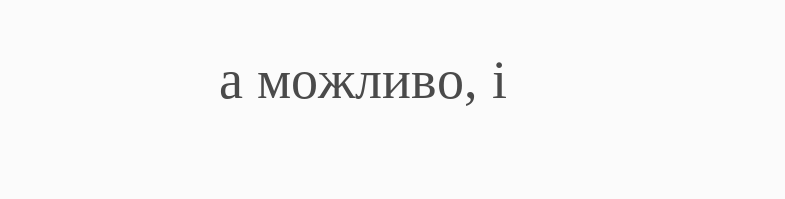а можливо, і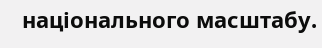національного масштабу.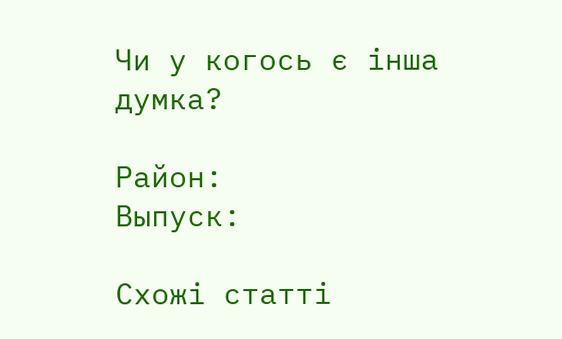Чи у когось є інша думка?

Район:
Выпуск:

Схожі статті